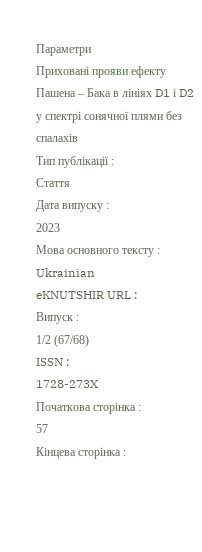Параметри
Приховані прояви ефекту Пашена – Бака в лініях D1 і D2 у спектрі сонячної плями без спалахів
Тип публікації :
Стаття
Дата випуску :
2023
Мова основного тексту :
Ukrainian
eKNUTSHIR URL :
Випуск :
1/2 (67/68)
ISSN :
1728-273X
Початкова сторінка :
57
Кінцева сторінка :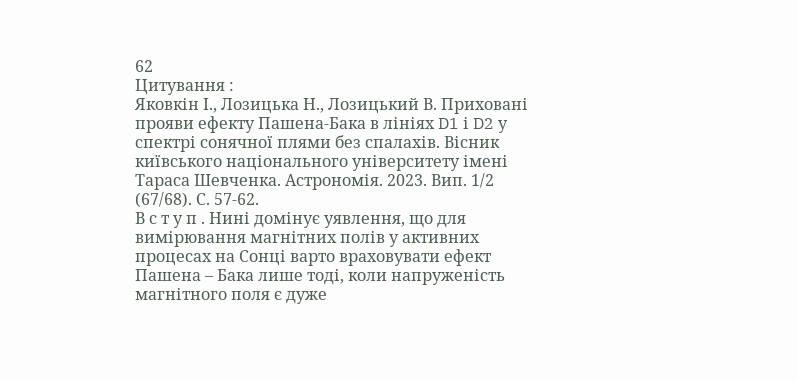62
Цитування :
Яковкін І., Лозицька Н., Лозицький В. Приховані прояви ефекту Пашена-Бака в лініях D1 і D2 у спектрі сонячної плями без спалахів. Вісник київського національного університету імені Тараса Шевченка. Астрономія. 2023. Вип. 1/2 (67/68). С. 57-62.
В с т у п . Нині домінує уявлення, що для вимірювання магнітних полів у активних процесах на Сонці варто враховувати ефект Пашена – Бака лише тоді, коли напруженість магнітного поля є дуже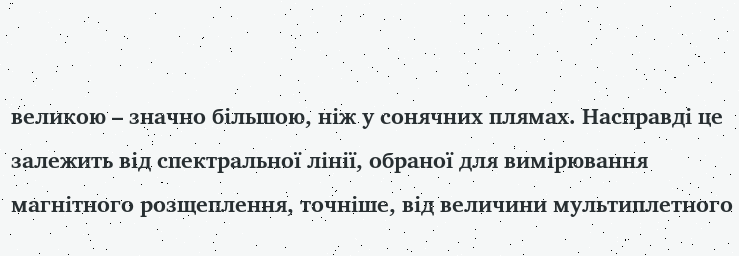великою – значно більшою, ніж у сонячних плямах. Насправді це залежить від спектральної лінії, обраної для вимірювання магнітного розщеплення, точніше, від величини мультиплетного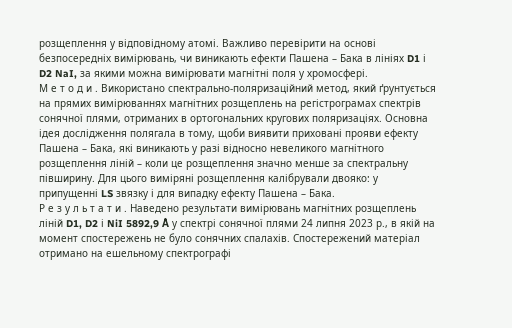розщеплення у відповідному атомі. Важливо перевірити на основі безпосередніх вимірювань, чи виникають ефекти Пашена – Бака в лініях D1 і D2 NaI, за якими можна вимірювати магнітні поля у хромосфері.
М е т о д и . Використано спектрально-поляризаційний метод, який ґрунтується на прямих вимірюваннях магнітних розщеплень на регістрограмах спектрів сонячної плями, отриманих в ортогональних кругових поляризаціях. Основна ідея дослідження полягала в тому, щоби виявити приховані прояви ефекту Пашена – Бака, які виникають у разі відносно невеликого магнітного розщеплення ліній – коли це розщеплення значно менше за спектральну півширину. Для цього виміряні розщеплення калібрували двояко: у припущенні LS звязку і для випадку ефекту Пашена – Бака.
Р е з у л ь т а т и . Наведено результати вимірювань магнітних розщеплень ліній D1, D2 і NiI 5892,9 Å у спектрі сонячної плями 24 липня 2023 р., в якій на момент спостережень не було сонячних спалахів. Спостережений матеріал отримано на ешельному спектрографі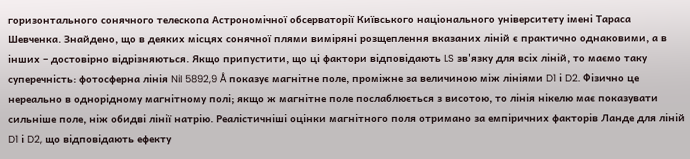горизонтального сонячного телескопа Астрономічної обсерваторії Київського національного університету імені Тараса Шевченка. Знайдено, що в деяких місцях сонячної плями виміряні розщеплення вказаних ліній є практично однаковими, а в інших – достовірно відрізняються. Якщо припустити, що ці фактори відповідають LS зв'язку для всіх ліній, то маємо таку суперечність: фотосферна лінія NiI 5892,9 Å показує магнітне поле, проміжне за величиною між лініями D1 і D2. Фізично це нереально в однорідному магнітному полі; якщо ж магнітне поле послаблюється з висотою, то лінія нікелю має показувати сильніше поле, ніж обидві лінії натрію. Реалістичніші оцінки магнітного поля отримано за емпіричних факторів Ланде для ліній D1 і D2, що відповідають ефекту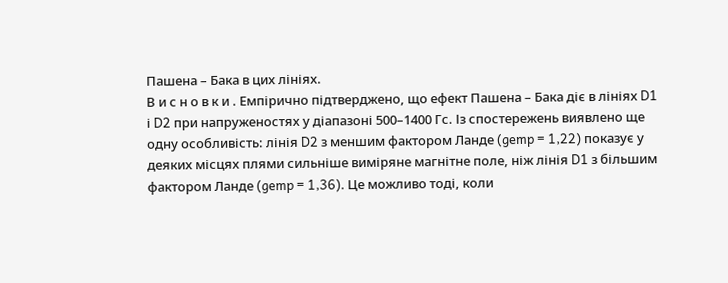Пашена – Бака в цих лініях.
В и с н о в к и . Емпірично підтверджено, що ефект Пашена – Бака діє в лініях D1 і D2 при напруженостях у діапазоні 500–1400 Гс. Із спостережень виявлено ще одну особливість: лінія D2 з меншим фактором Ланде (gemp = 1,22) показує у деяких місцях плями сильніше виміряне магнітне поле, ніж лінія D1 з більшим фактором Ланде (gemp = 1,36). Це можливо тоді, коли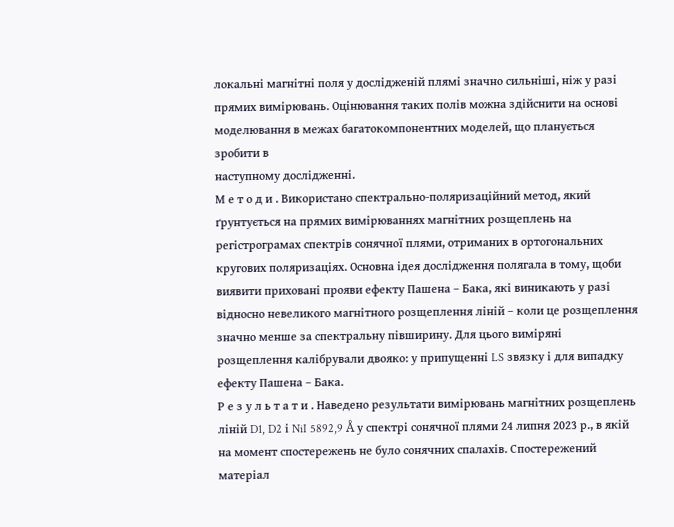локальні магнітні поля у дослідженій плямі значно сильніші, ніж у разі прямих вимірювань. Оцінювання таких полів можна здійснити на основі моделювання в межах багатокомпонентних моделей, що планується зробити в
наступному дослідженні.
М е т о д и . Використано спектрально-поляризаційний метод, який ґрунтується на прямих вимірюваннях магнітних розщеплень на регістрограмах спектрів сонячної плями, отриманих в ортогональних кругових поляризаціях. Основна ідея дослідження полягала в тому, щоби виявити приховані прояви ефекту Пашена – Бака, які виникають у разі відносно невеликого магнітного розщеплення ліній – коли це розщеплення значно менше за спектральну півширину. Для цього виміряні розщеплення калібрували двояко: у припущенні LS звязку і для випадку ефекту Пашена – Бака.
Р е з у л ь т а т и . Наведено результати вимірювань магнітних розщеплень ліній D1, D2 і NiI 5892,9 Å у спектрі сонячної плями 24 липня 2023 р., в якій на момент спостережень не було сонячних спалахів. Спостережений матеріал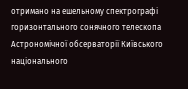отримано на ешельному спектрографі горизонтального сонячного телескопа Астрономічної обсерваторії Київського національного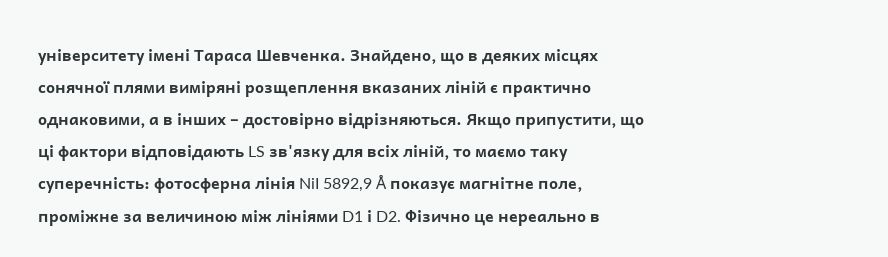університету імені Тараса Шевченка. Знайдено, що в деяких місцях сонячної плями виміряні розщеплення вказаних ліній є практично однаковими, а в інших – достовірно відрізняються. Якщо припустити, що ці фактори відповідають LS зв'язку для всіх ліній, то маємо таку суперечність: фотосферна лінія NiI 5892,9 Å показує магнітне поле, проміжне за величиною між лініями D1 і D2. Фізично це нереально в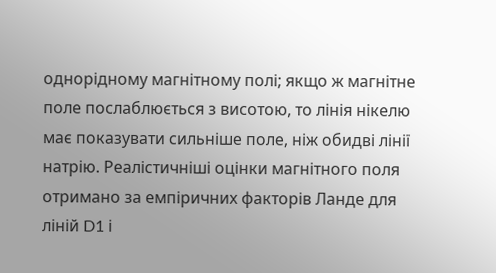однорідному магнітному полі; якщо ж магнітне поле послаблюється з висотою, то лінія нікелю має показувати сильніше поле, ніж обидві лінії натрію. Реалістичніші оцінки магнітного поля отримано за емпіричних факторів Ланде для ліній D1 і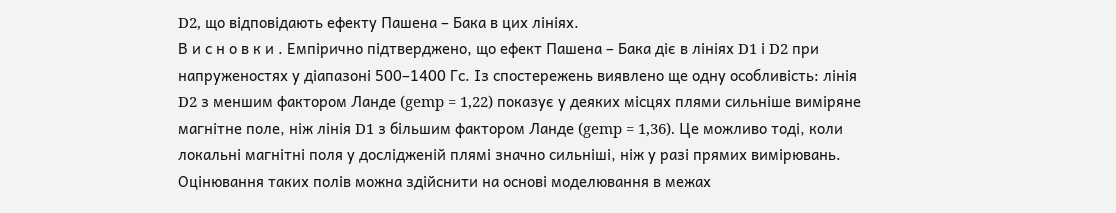D2, що відповідають ефекту Пашена – Бака в цих лініях.
В и с н о в к и . Емпірично підтверджено, що ефект Пашена – Бака діє в лініях D1 і D2 при напруженостях у діапазоні 500–1400 Гс. Із спостережень виявлено ще одну особливість: лінія D2 з меншим фактором Ланде (gemp = 1,22) показує у деяких місцях плями сильніше виміряне магнітне поле, ніж лінія D1 з більшим фактором Ланде (gemp = 1,36). Це можливо тоді, коли локальні магнітні поля у дослідженій плямі значно сильніші, ніж у разі прямих вимірювань. Оцінювання таких полів можна здійснити на основі моделювання в межах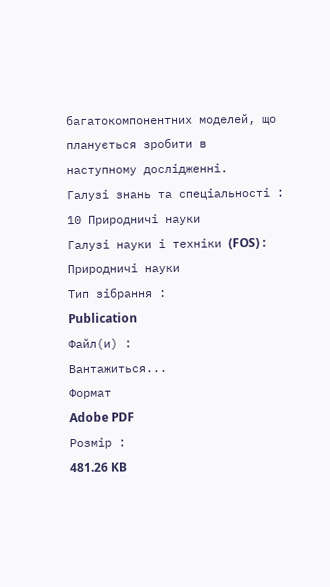багатокомпонентних моделей, що планується зробити в
наступному дослідженні.
Галузі знань та спеціальності :
10 Природничі науки
Галузі науки і техніки (FOS) :
Природничі науки
Тип зібрання :
Publication
Файл(и) :
Вантажиться...
Формат
Adobe PDF
Розмір :
481.26 KB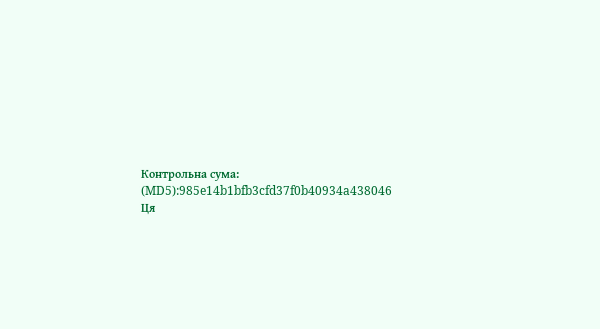Контрольна сума:
(MD5):985e14b1bfb3cfd37f0b40934a438046
Ця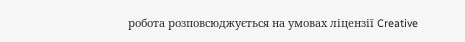робота розповсюджується на умовах ліцензії Creative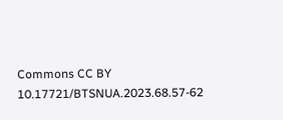Commons CC BY
10.17721/BTSNUA.2023.68.57-62